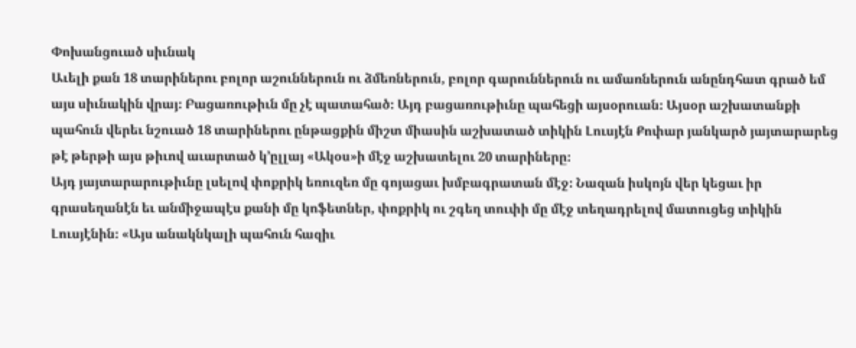Փոխանցուած սիւնակ
Աւելի քան 18 տարիներու բոլոր աշուններուն ու ձմեռներուն, բոլոր գարուններուն ու ամառներուն անընդհատ գրած եմ այս սիւնակին վրայ։ Բացառութիւն մը չէ պատահած։ Այդ բացառութիւնը պահեցի այսօրուան։ Այսօր աշխատանքի պահուն վերեւ նշուած 18 տարիներու ընթացքին միշտ միասին աշխատած տիկին Լուսյէն Քոփար յանկարծ յայտարարեց թէ թերթի այս թիւով աւարտած կ՚ըլլայ «Ակօս»ի մէջ աշխատելու 20 տարիները։
Այդ յայտարարութիւնը լսելով փոքրիկ եռուզեռ մը գոյացաւ խմբագրատան մէջ։ Նազան իսկոյն վեր կեցաւ իր գրասեղանէն եւ անմիջապէս քանի մը կոֆետներ, փոքրիկ ու շգեղ տուփի մը մէջ տեղադրելով մատուցեց տիկին Լուսյէնին։ «Այս անակնկալի պահուն հազիւ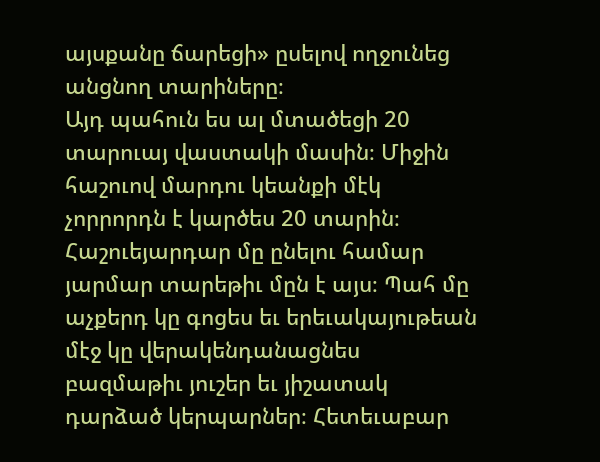այսքանը ճարեցի» ըսելով ողջունեց անցնող տարիները։
Այդ պահուն ես ալ մտածեցի 20 տարուայ վաստակի մասին։ Միջին հաշուով մարդու կեանքի մէկ չորրորդն է կարծես 20 տարին։
Հաշուեյարդար մը ընելու համար յարմար տարեթիւ մըն է այս։ Պահ մը աչքերդ կը գոցես եւ երեւակայութեան մէջ կը վերակենդանացնես բազմաթիւ յուշեր եւ յիշատակ դարձած կերպարներ։ Հետեւաբար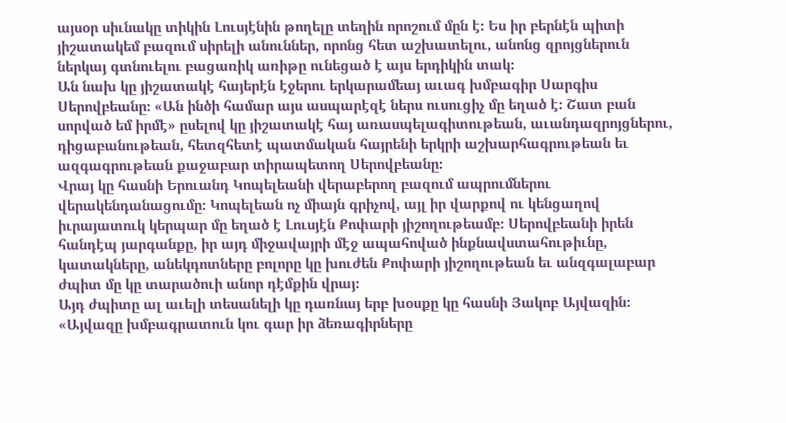այսօր սիւնակը տիկին Լուսյէնին թողելը տեղին որոշում մըն է։ Ես իր բերնէն պիտի յիշատակեմ բազում սիրելի անուններ, որոնց հետ աշխատելու, անոնց զրոյցներուն ներկայ գտնուելու բացառիկ առիթը ունեցած է այս երդիկին տակ։
Ան նախ կը յիշատակէ հայերէն էջերու երկարամեայ աւագ խմբագիր Սարգիս Սերովբեանը։ «Ան ինծի համար այս ասպարէզէ ներս ուսուցիչ մը եղած է։ Շատ բան սորված եմ իրմէ» ըսելով կը յիշատակէ հայ առասպելագիտութեան, աւանդազրոյցներու, դիցաբանութեան, հետզհետէ պատմական հայրենի երկրի աշխարհագրութեան եւ ազգագրութեան քաջաբար տիրապետող Սերովբեանը։
Վրայ կը հասնի Երուանդ Կոպելեանի վերաբերող բազում ապրումներու վերակենդանացումը։ Կոպելեան ոչ միայն գրիչով, այլ իր վարքով ու կենցաղով իւրայատուկ կերպար մը եղած է Լուսյէն Քոփարի յիշողութեամբ։ Սերովբեանի իրեն հանդէպ յարգանքը, իր այդ միջավայրի մէջ ապահոված ինքնավստահութիւնը, կատակները, անեկդոտները բոլորը կը խուժեն Քոփարի յիշողութեան եւ անզգալաբար ժպիտ մը կը տարածուի անոր դէմքին վրայ։
Այդ ժպիտը ալ աւելի տեսանելի կը դառնայ երբ խօսքը կը հասնի Յակոբ Այվազին։ «Այվազը խմբագրատուն կու գար իր ձեռագիրները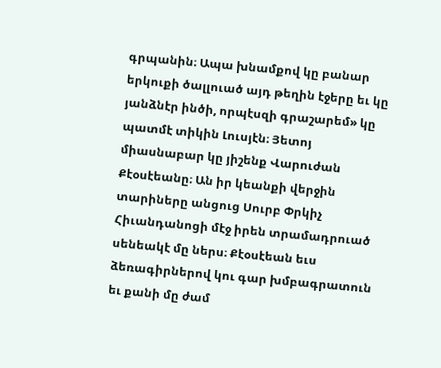գրպանին։ Ապա խնամքով կը բանար երկուքի ծալլուած այդ թեղին էջերը եւ կը յանձնէր ինծի, որպէսզի գրաշարեմ» կը պատմէ տիկին Լուսյէն։ Յետոյ միասնաբար կը յիշենք Վարուժան Քէօսէեանը։ Ան իր կեանքի վերջին տարիները անցուց Սուրբ Փրկիչ Հիւանդանոցի մէջ իրեն տրամադրուած սենեակէ մը ներս։ Քէօսէեան եւս ձեռագիրներով կու գար խմբագրատուն եւ քանի մը ժամ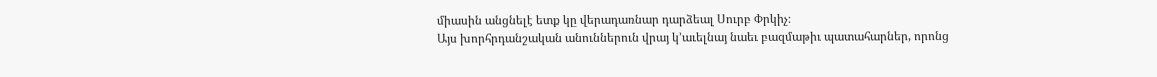միասին անցնելէ ետք կը վերադառնար դարձեալ Սուրբ Փրկիչ։
Այս խորհրդանշական անուններուն վրայ կ՚աւելնայ նաեւ բազմաթիւ պատահարներ, որոնց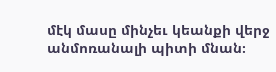մէկ մասը մինչեւ կեանքի վերջ անմոռանալի պիտի մնան։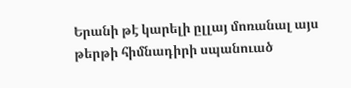Երանի թէ կարելի ըլլայ մոռանալ այս թերթի հիմնադիրի սպանուած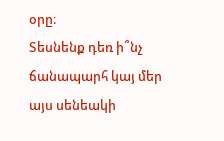օրը։
Տեսնենք դեռ ի՞նչ ճանապարհ կայ մեր այս սենեակի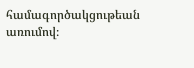համագործակցութեան առումով։